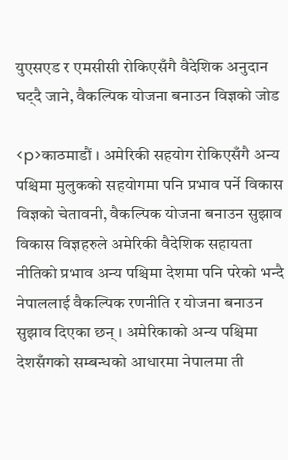युएसएड र एमसीसी रोकिएसँगै वैदेशिक अनुदान घट्दै जाने, वैकल्पिक योजना बनाउन विज्ञको जोड

<p>काठमाडौं । अमेरिकी सहयोग रोकिएसँगै अन्य पश्चिमा मुलुकको सहयोगमा पनि प्रभाव पर्ने विकास विज्ञको चेतावनी, वैकल्पिक योजना बनाउन सुझाव विकास विज्ञहरुले अमेरिकी वैदेशिक सहायता नीतिको प्रभाव अन्य पश्चिमा देशमा पनि परेको भन्दै नेपाललाई वैकल्पिक रणनीति र योजना बनाउन सुझाव दिएका छन् । अमेरिकाको अन्य पश्चिमा देशसँगको सम्बन्धको आधारमा नेपालमा ती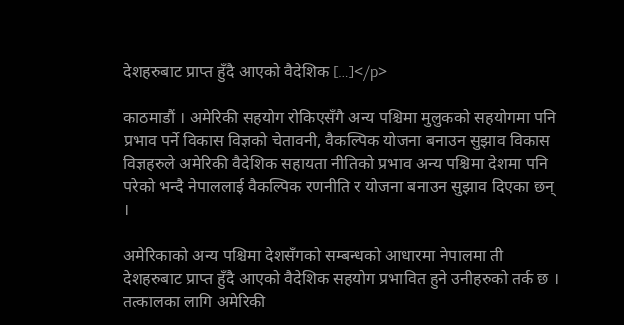देशहरुबाट प्राप्त हुँदै आएको वैदेशिक […]</p>

काठमाडौं । अमेरिकी सहयोग रोकिएसँगै अन्य पश्चिमा मुलुकको सहयोगमा पनि प्रभाव पर्ने विकास विज्ञको चेतावनी, वैकल्पिक योजना बनाउन सुझाव विकास विज्ञहरुले अमेरिकी वैदेशिक सहायता नीतिको प्रभाव अन्य पश्चिमा देशमा पनि परेको भन्दै नेपाललाई वैकल्पिक रणनीति र योजना बनाउन सुझाव दिएका छन् ।

अमेरिकाको अन्य पश्चिमा देशसँगको सम्बन्धको आधारमा नेपालमा ती देशहरुबाट प्राप्त हुँदै आएको वैदेशिक सहयोग प्रभावित हुने उनीहरुको तर्क छ । तत्कालका लागि अमेरिकी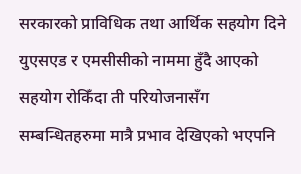सरकारको प्राविधिक तथा आर्थिक सहयोग दिने युएसएड र एमसीसीको नाममा हुँदै आएको सहयोग रोकिँदा ती परियोजनासँग सम्बन्धितहरुमा मात्रै प्रभाव देखिएको भएपनि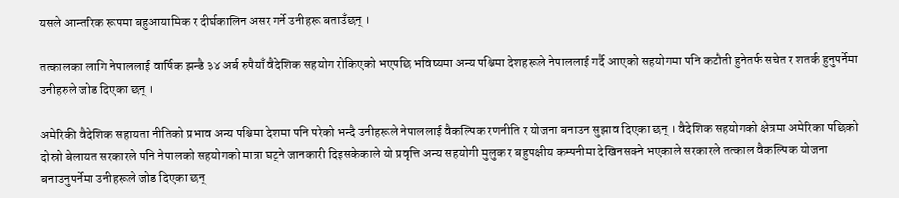यसले आन्तरिक रूपमा बहुआयामिक र दीर्घकालिन असर गर्ने उनीहरू बताउँछन् ।

तत्कालका लागि नेपाललाई वार्षिक झन्डै ३४ अर्ब रुपैयाँ वैदेशिक सहयोग रोकिएको भएपछि भविष्यमा अन्य पश्चिमा देशहरूले नेपाललाई गर्दै आएको सहयोगमा पनि कटौती हुनेतर्फ सचेत र शतर्क हुनुपर्नेमा उनीहरुले जोड दिएका छन् ।

अमेरिकी वैदेशिक सहायता नीतिको प्रभाव अन्य पश्चिमा देशमा पनि परेको भन्दै उनीहरूले नेपाललाई वैकल्पिक रणनीति र योजना बनाउन सुझाव दिएका छन् । वैदेशिक सहयोगको क्षेत्रमा अमेरिका पछिको दोस्रो बेलायत सरकारले पनि नेपालको सहयोगको मात्रा घट्ने जानकारी दिइसकेकाले यो प्रवृत्ति अन्य सहयोगी मुलुक र बहुपक्षीय कम्पनीमा देखिनसक्ने भएकाले सरकारले तत्काल वैकल्पिक योजना बनाउनुपर्नेमा उनीहरूले जोड दिएका छन्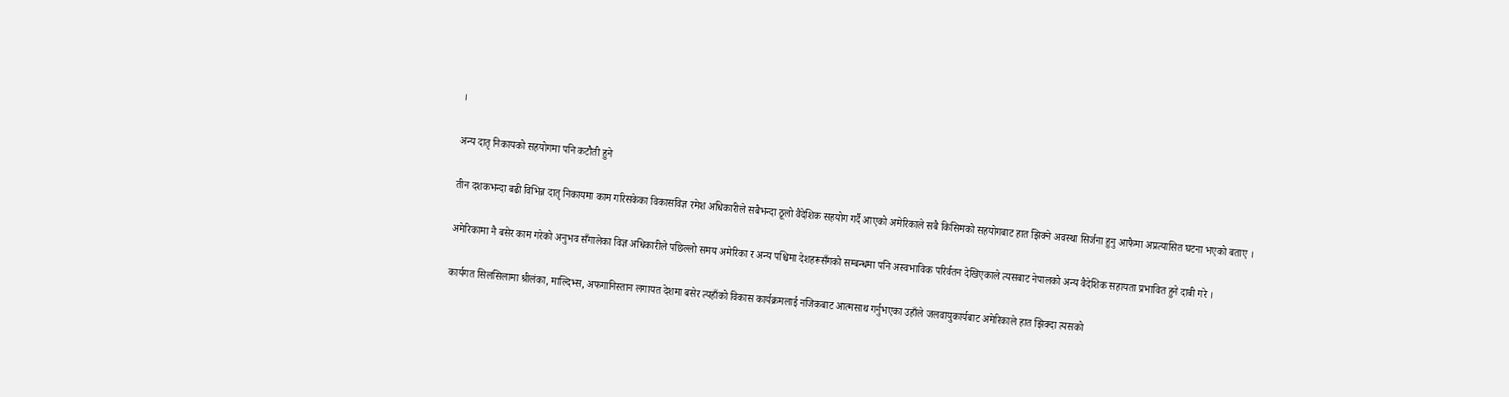।

अन्य दातृ निकायको सहयोगमा पनि कटौती हुने

तीन दशकभन्दा बढी विभिन्न दातृ निकायमा काम गरिसकेका विकासविज्ञ रमेश अधिकारीले सबैभन्दा ठूलो वैदेशिक सहयोग गर्दै आएको अमेरिकाले सबै किसिमको सहयोगबाट हात झिक्ने अवस्था सिर्जना हुनु आफैमा अप्रत्यासित घटना भएको बताए ।

अमेरिकामा नै बसेर काम गरेको अनुभव सँगालेका विज्ञ अधिकारीले पछिल्लो समय अमेरिका र अन्य पश्चिमा देशहरूसँगको सम्बन्धमा पनि अस्वभाविक परिर्वतन देखिएकाले त्यसबाट नेपालको अन्य वैदेशिक सहायता प्रभावित हुने दाबी गरे ।

कार्यगत सिलसिलामा श्रीलंका, माल्दिभ्स, अफगानिस्तान लगायत देशमा बसेर त्यहाँको विकास कार्यक्रमलाई नजिकबाट आत्मसाथ गर्नुभएका उहाँले जलवायुकार्यबाट अमेरिकाले हात झिक्दा त्यसको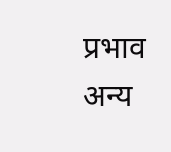प्रभाव अन्य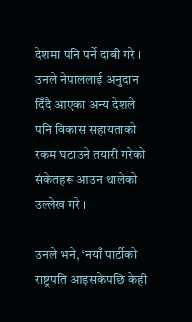देशमा पनि पर्ने दाबी गरे । उनले नेपाललाई अनुदान दिँदै आएका अन्य देशले पनि विकास सहायताको रकम घटाउने तयारी गरेको संकेतहरू आउन थालेको उल्लेख गरे ।

उनले भने, ‘नयाँ पार्टीको राष्ट्रपति आइसकेपछि केही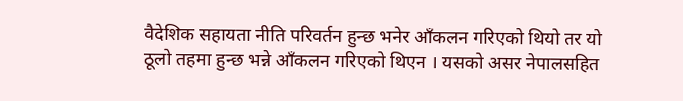वैदेशिक सहायता नीति परिवर्तन हुन्छ भनेर आँकलन गरिएको थियो तर यो ठूलो तहमा हुन्छ भन्ने आँकलन गरिएको थिएन । यसको असर नेपालसहित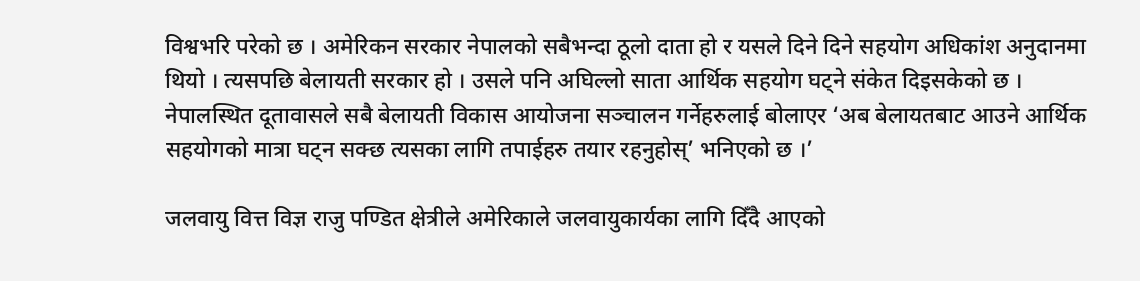विश्वभरि परेको छ । अमेरिकन सरकार नेपालको सबैभन्दा ठूलो दाता हो र यसले दिने दिने सहयोग अधिकांश अनुदानमा थियो । त्यसपछि बेलायती सरकार हो । उसले पनि अघिल्लो साता आर्थिक सहयोग घट्ने संकेत दिइसकेको छ । नेपालस्थित दूतावासले सबै बेलायती विकास आयोजना सञ्चालन गर्नेहरुलाई बोलाएर ‘अब बेलायतबाट आउने आर्थिक सहयोगको मात्रा घट्न सक्छ त्यसका लागि तपाईहरु तयार रहनुहोस्’ भनिएको छ ।’

जलवायु वित्त विज्ञ राजु पण्डित क्षेत्रीले अमेरिकाले जलवायुकार्यका लागि दिँदै आएको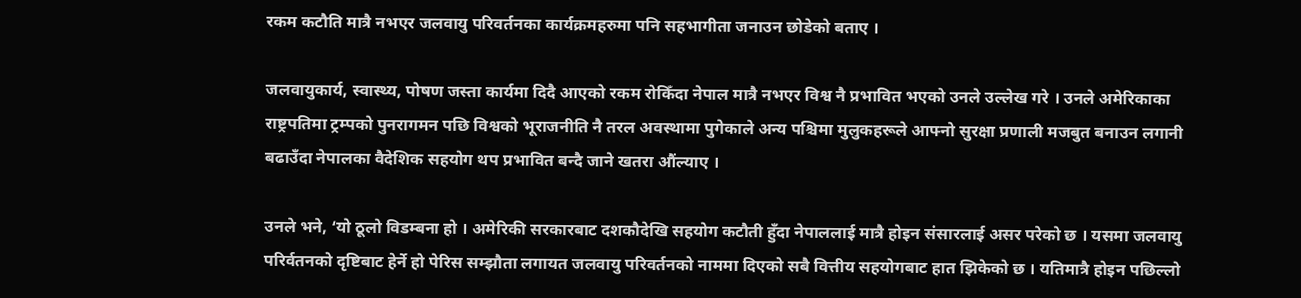रकम कटौति मात्रै नभएर जलवायु परिवर्तनका कार्यक्रमहरुमा पनि सहभागीता जनाउन छोडेको बताए ।

जलवायुकार्य, स्वास्थ्य, पोषण जस्ता कार्यमा दिदै आएको रकम रोकिँदा नेपाल मात्रै नभएर विश्व नै प्रभावित भएको उनले उल्लेख ग‍रे । उनले अमेरिकाका राष्ट्रपतिमा ट्रम्पको पुनरागमन पछि विश्वको भूराजनीति नै तरल अवस्थामा पुगेकाले अन्य पश्चिमा मुलुकहरूले आफ्नो सुरक्षा प्रणाली मजबुत बनाउन लगानी बढाउँदा नेपालका वैदेशिक सहयोग थप प्रभावित बन्दै जाने खतरा औंल्याए ।

उनले भने‍, ‘यो ठूलो विडम्बना हो । अमेरिकी सरकारबाट दशकौदेखि सहयोग कटौती हुँदा नेपाललाई मात्रै होइन संसारलाई असर परेको छ । यसमा जलवायु परिर्वतनको दृष्टिबाट हेर्ने हो पेरिस सम्झौता लगायत जलवायु परिवर्तनको नाममा दिएको सबै वित्तीय सहयोगबाट हात झिकेको छ । यतिमात्रै होइन पछिल्लो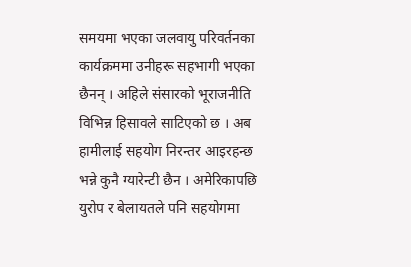समयमा भएका जलवायु परिवर्तनका कार्यक्रममा उनीहरू सहभागी भएका छैनन् । अहिले संसारको भूराजनीति विभिन्न हिसावले साटिएको छ । अब हामीलाई सहयोग निरन्तर आइरहन्छ भन्ने कुनै ग्यारेन्टी छैन । अमेरिकापछि युरोप र बेलायतले पनि सहयोगमा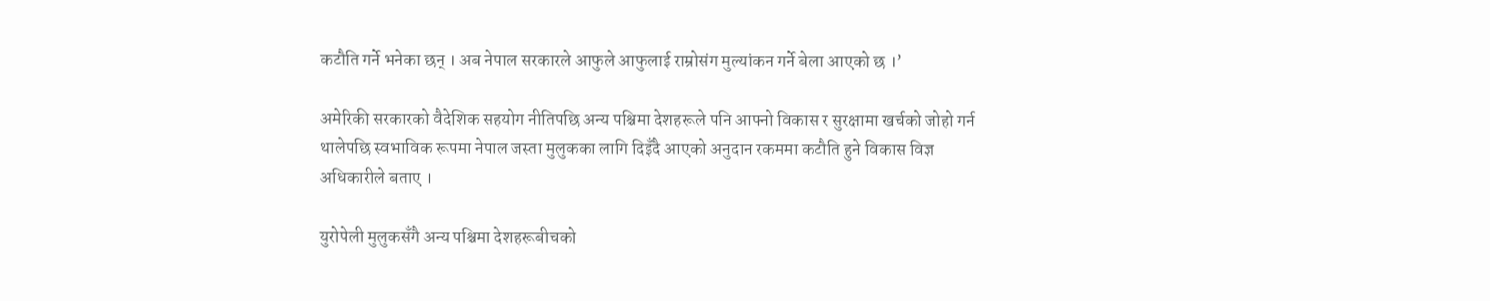कटौति गर्ने भनेका छन् । अब नेपाल सरकारले आफुले आफुलाई राम्रोसंग मुल्यांकन गर्ने बेला आएको छ ।’

अमेरिकी सरकारको वैदेशिक सहयोग नीतिपछि अन्य पश्चिमा देशहरूले पनि आफ्नो विकास र सुरक्षामा खर्चको जोहो गर्न थालेपछि स्वभाविक रूपमा नेपाल जस्ता मुलुकका लागि दिइँदै आएको अनुदान रकममा कटौति हुने विकास विज्ञ अधिकारीले बताए ।

युरोपेली मुलुकसँगै अन्य पश्चिमा देशहरूबीचको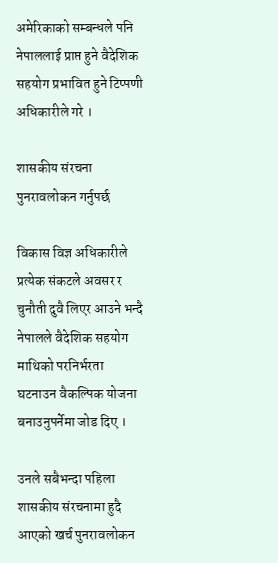अमेरिकाको सम्बन्धले पनि नेपाललाई प्राप्त हुने वैदेशिक सहयोग प्रभावित हुने टिप्पणी अधिकारीले गरे ।

शासकीय संरचना पुनरावलोकन गर्नुपर्छ

विकास विज्ञ अधिकारीले प्रत्येक संकटले अवसर र चुनौती दुवै लिएर आउने भन्दै नेपालले वैदेशिक सहयोग माथिको परनिर्भरता घटनाउन वैकल्पिक योजना बनाउनुपर्नेमा जोड दिए ।

उनले सबैभन्दा पहिला शासकीय संरचनामा हुदै आएको खर्च पुनरावलोकन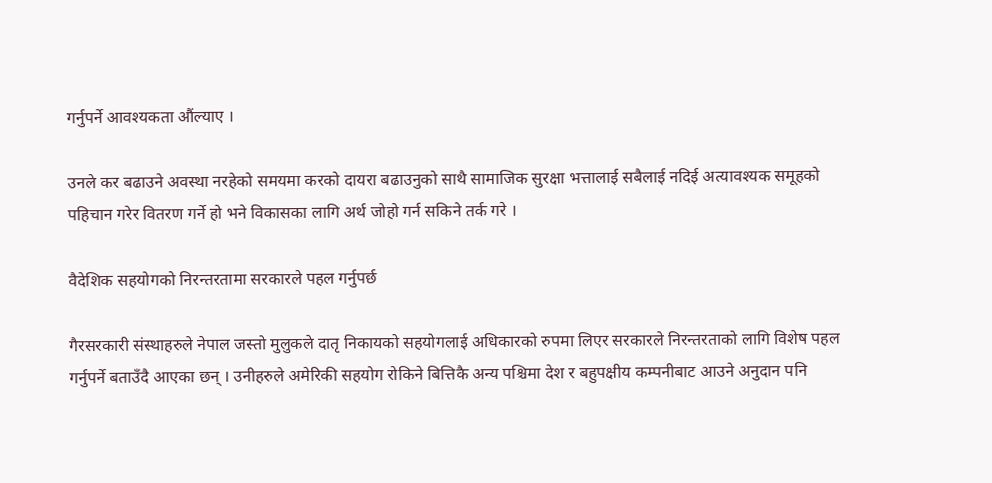गर्नुपर्ने आवश्यकता औंल्याए ।

उनले कर बढाउने अवस्था नरहेको समयमा करको दायरा बढाउनुको साथै सामाजिक सुरक्षा भत्तालाई सबैलाई नदिई अत्यावश्यक समूहको पहिचान गरेर वितरण गर्ने हो भने विकासका लागि अर्थ जोहो गर्न सकिने तर्क गरे ।

वैदेशिक सहयोगको निरन्तरतामा सरकारले पहल गर्नुपर्छ

गैरसरकारी संस्थाहरुले नेपाल जस्तो मुलुकले दातृ निकायको सहयोगलाई अधिकारको रुपमा लिएर सरकारले निरन्तरताको लागि विशेष पहल गर्नुपर्ने बताउँदै आएका छन् । उनीहरुले अमेरिकी सहयोग रोकिने बित्तिकै अन्य पश्चिमा देश र बहुपक्षीय कम्पनीबाट आउने अनुदान पनि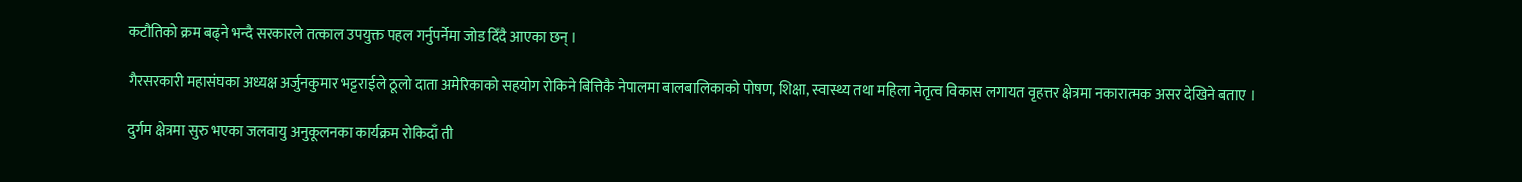कटौतिको क्रम बढ्ने भन्दै सरकारले तत्काल उपयुक्त पहल गर्नुपर्नेमा जोड दिँदै आएका छन् ।

गैरसरकारी महासंघका अध्यक्ष अर्जुनकुमार भट्टराईले ठूलो दाता अमेरिकाको सहयोग रोकिने बित्तिकै नेपालमा बालबालिकाको पोषण, शिक्षा, स्वास्थ्य तथा महिला नेतृत्व विकास लगायत वृहत्तर क्षेत्रमा नकारात्मक असर देखिने बताए ।

दुर्गम क्षेत्रमा सुरु भएका जलवायु अनुकूलनका कार्यक्रम रोकिदाँ ती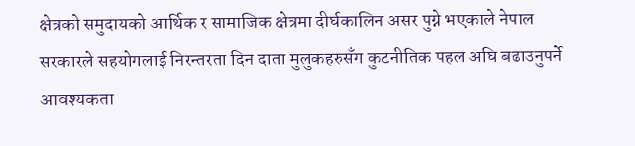क्षेत्रको समुदायको आर्थिक र सामाजिक क्षेत्रमा दीर्घकालिन असर पुग्ने भएकाले नेपाल सरकारले सहयोगलाई निरन्तरता दिन दाता मुलुकहरुसँग कुटनीतिक पहल अघि बढाउनुपर्ने आवश्यकता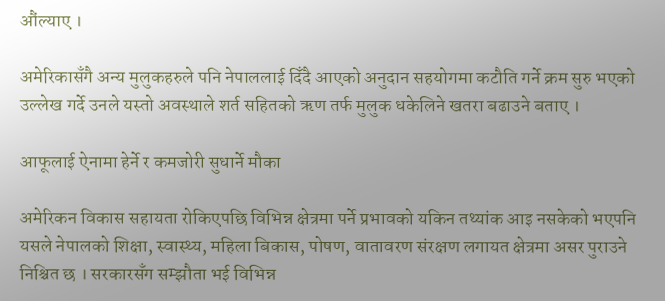औंल्याए ।

अमेरिकासँगै अन्य मुलुकहरुले पनि नेपाललाई दिँदै आएको अनुदान सहयोगमा कटौति गर्ने क्रम सुरु भएको उल्लेख गर्दे उनले यस्तो अवस्थाले शर्त सहितको ऋण तर्फ मुलुक धकेलिने खतरा बढाउने बताए ।

आफूलाई ऐनामा हेर्ने र कमजोरी सुधार्ने मौका

अमेरिकन विकास सहायता रोकिएपछि विभिन्न क्षेत्रमा पर्ने प्रभावको यकिन तथ्यांक आइ नसकेको भएपनि यसले नेपालको शिक्षा, स्वास्थ्य, महिला बिकास, पोषण, वातावरण संरक्षण लगायत क्षेत्रमा असर पुराउने निश्चित छ । सरकारसँग सम्झौता भई विभिन्न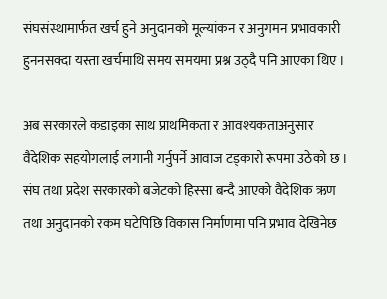संघसंस्थामार्फत खर्च हुने अनुदानको मूल्यांकन र अनुगमन प्रभावकारी हुननसक्दा यस्ता खर्चमाथि समय समयमा प्रश्न उठ्दै पनि आएका थिए ।

अब सरकारले कडाइका साथ प्राथमिकता र आवश्यकताअनुसार वैदेशिक सहयोगलाई लगानी गर्नुपर्ने आवाज टड्कारो रूपमा उठेको छ । संघ तथा प्रदेश सरकारको बजेटको हिस्सा बन्दै आएको वैदेशिक ऋण तथा अनुदानको रकम घटेपिछि विकास निर्माणमा पनि प्रभाव देखिनेछ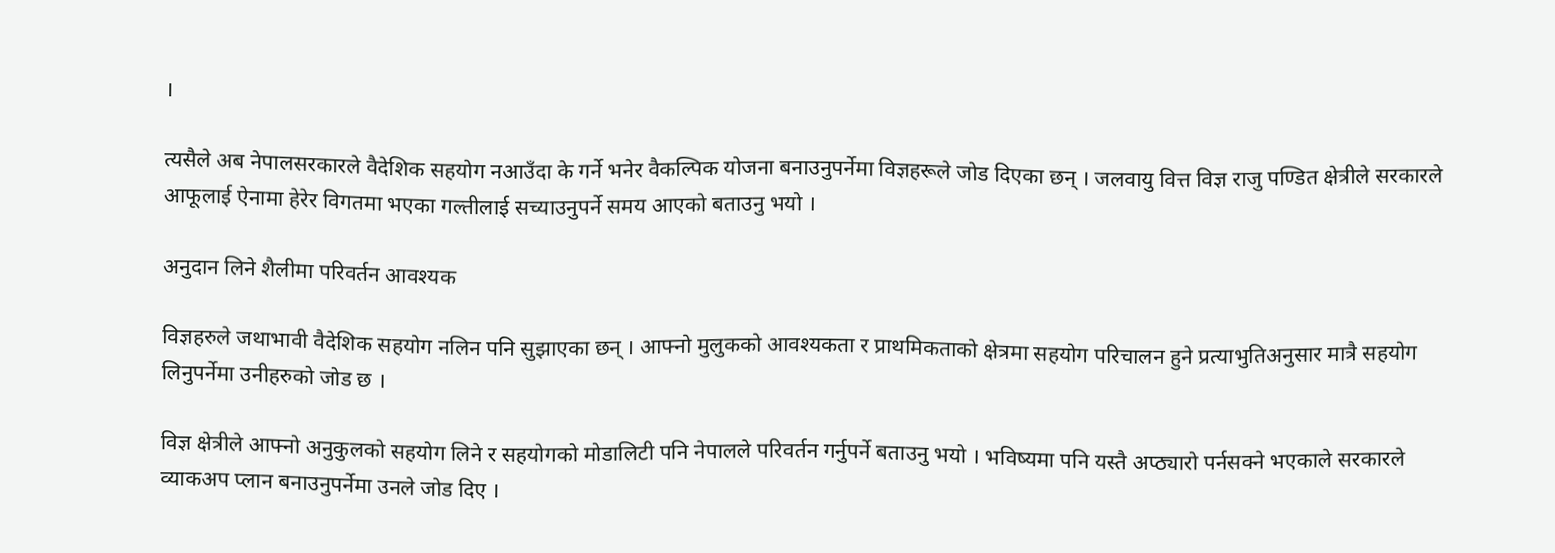।

त्यसैले अब नेपालसरकारले वैदेशिक सहयोग नआउँदा के गर्ने भनेर वैकल्पिक योजना बनाउनुपर्नेमा विज्ञहरूले जोड दिएका छन् । जलवायु वित्त विज्ञ राजु पण्डित क्षेत्रीले सरकारले आफूलाई ऐनामा हेरेर विगतमा भएका गल्तीलाई सच्याउनुपर्ने समय आएको बताउनु भयो ।

अनुदान लिने शैलीमा परिवर्तन आवश्यक

विज्ञहरुले जथाभावी वैदेशिक सहयोग नलिन पनि सुझाएका छन् । आफ्नो मुलुकको आवश्यकता र प्राथमिकताको क्षेत्रमा सहयोग परिचालन हुने प्रत्याभुतिअनुसार मात्रै सहयोग लिनुपर्नेमा उनीहरुको जोड छ ।

विज्ञ क्षेत्रीले आफ्नो अनुकुलको सहयोग लिने र सहयोगको मोडालिटी पनि नेपालले परिवर्तन गर्नुपर्ने बताउनु भयो । भविष्यमा पनि यस्तै अप्ठ्यारो पर्नसक्ने भएकाले सरकारले व्याकअप प्लान बनाउनुपर्नेमा उनले जोड दिए ।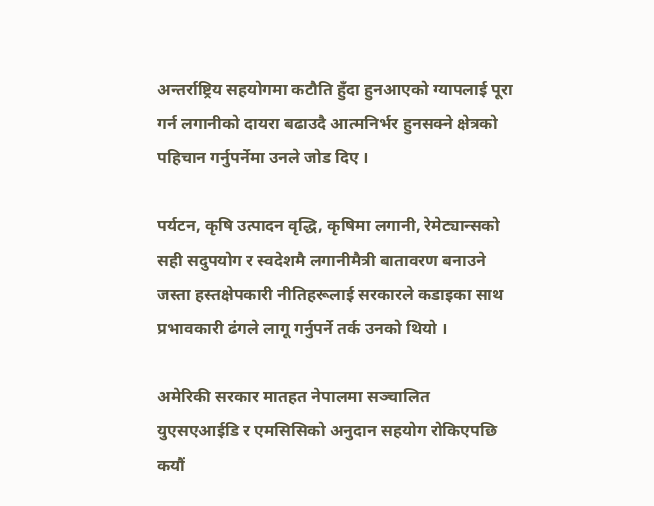अन्तर्राष्ट्रिय सहयोगमा कटौति हुँदा हुनआएको ग्यापलाई पूरा गर्न लगानीको दायरा बढाउदै आत्मनिर्भर हुनसक्ने क्षेत्रको पहिचान गर्नुपर्नेमा उनले जोड दिए ।

पर्यटन, कृषि उत्पादन वृद्धि, कृषिमा लगानी, रेमेट्यान्सको सही सदुपयोग र स्वदेशमै लगानीमैत्री बातावरण बनाउने जस्ता हस्तक्षेपकारी नीतिहरूलाई सरकारले कडाइका साथ प्रभावकारी ढंगले लागू गर्नुपर्ने तर्क उनको थियो ।

अमेरिकी सरकार मातहत नेपालमा सञ्चालित युएसएआईडि र एमसिसिको अनुदान सहयोग रोकिएपछि कयौं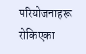परियोजनाहरू रोकिएका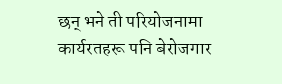छन् भने ती परियोजनामा कार्यरतहरू पनि बेरोजगार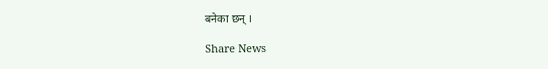बनेका छन् ।

Share News